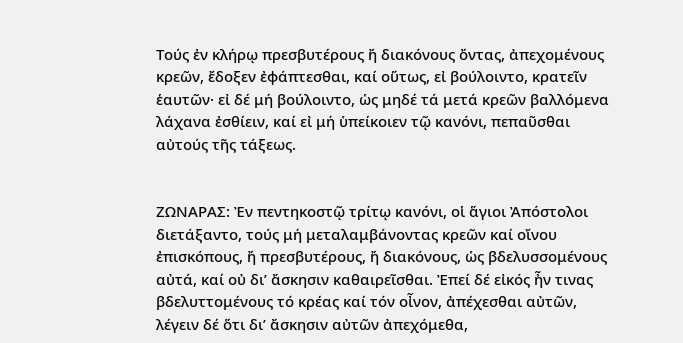Τούς ἐν κλήρῳ πρεσβυτέρους ἤ διακόνους ὄντας, ἀπεχομένους κρεῶν, ἔδοξεν ἐφάπτεσθαι, καί οὕτως, εἰ βούλοιντο, κρατεῖν ἑαυτῶν· εἰ δέ μή βούλοιντο, ὡς μηδέ τά μετά κρεῶν βαλλόμενα λάχανα ἐσθίειν, καί εἰ μή ὑπείκοιεν τῷ κανόνι, πεπαῦσθαι αὐτούς τῆς τάξεως.


ΖΩΝΑΡΑΣ: Ἐν πεντηκοστῷ τρίτῳ κανόνι, οἱ ἅγιοι Ἀπόστολοι διετάξαντο, τούς μή μεταλαμβάνοντας κρεῶν καί οἴνου ἐπισκόπους, ἤ πρεσβυτέρους, ἤ διακόνους, ὡς βδελυσσομένους αὐτά, καί οὐ δι’ ἄσκησιν καθαιρεῖσθαι. Ἐπεί δέ εἰκός ἦν τινας βδελυττομένους τό κρέας καί τόν οἶνον, ἀπέχεσθαι αὐτῶν, λέγειν δέ ὅτι δι’ ἄσκησιν αὐτῶν ἀπεχόμεθα,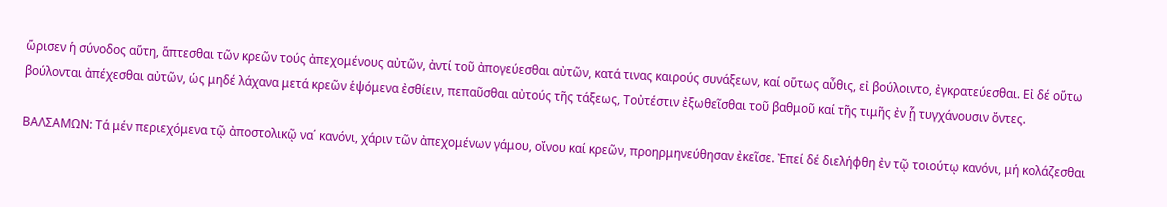ὥρισεν ἡ σύνοδος αὕτη, ἅπτεσθαι τῶν κρεῶν τούς ἀπεχομένους αὐτῶν, ἀντί τοῦ ἀπογεύεσθαι αὐτῶν, κατά τινας καιρούς συνάξεων, καί οὕτως αὖθις, εἰ βούλοιντο, ἐγκρατεύεσθαι. Εἰ δέ οὕτω βούλονται ἀπέχεσθαι αὐτῶν, ὡς μηδέ λάχανα μετά κρεῶν ἑψόμενα ἐσθίειν, πεπαῦσθαι αὐτούς τῆς τάξεως, Τοὐτέστιν ἐξωθεῖσθαι τοῦ βαθμοῦ καί τῆς τιμῆς ἐν ᾗ τυγχάνουσιν ὄντες.

ΒΑΛΣΑΜΩΝ: Τά μέν περιεχόμενα τῷ ἀποστολικῷ να΄ κανόνι, χάριν τῶν ἀπεχομένων γάμου, οἴνου καί κρεῶν, προηρμηνεύθησαν ἐκεῖσε. Ἐπεί δέ διελήφθη ἐν τῷ τοιούτῳ κανόνι, μή κολάζεσθαι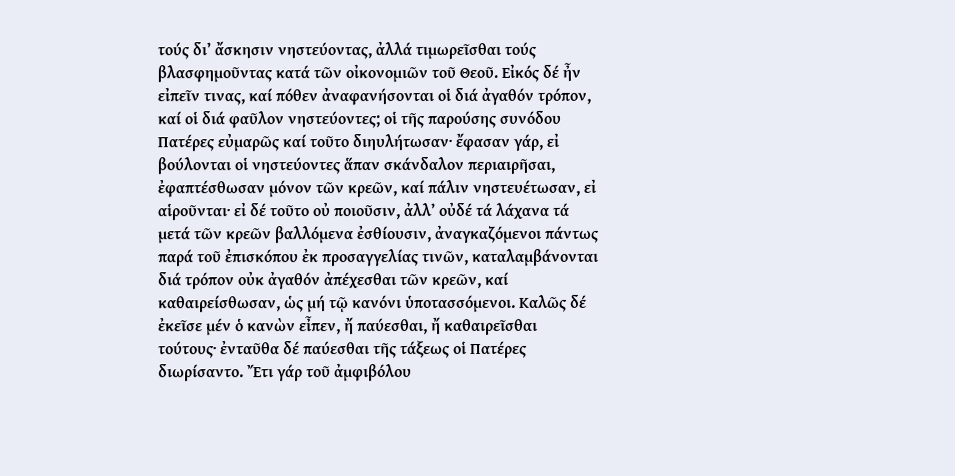τούς δι’ ἄσκησιν νηστεύοντας, ἀλλά τιμωρεῖσθαι τούς βλασφημοῦντας κατά τῶν οἰκονομιῶν τοῦ Θεοῦ. Εἰκός δέ ἦν εἰπεῖν τινας, καί πόθεν ἀναφανήσονται οἱ διά ἀγαθόν τρόπον, καί οἱ διά φαῦλον νηστεύοντες; οἱ τῆς παρούσης συνόδου Πατέρες εὐμαρῶς καί τοῦτο διηυλήτωσαν∙ ἔφασαν γάρ, εἰ βούλονται οἱ νηστεύοντες ἅπαν σκάνδαλον περιαιρῆσαι, ἐφαπτέσθωσαν μόνον τῶν κρεῶν, καί πάλιν νηστευέτωσαν, εἰ αἱροῦνται∙ εἰ δέ τοῦτο οὐ ποιοῦσιν, ἀλλ’ οὐδέ τά λάχανα τά μετά τῶν κρεῶν βαλλόμενα ἐσθίουσιν, ἀναγκαζόμενοι πάντως παρά τοῦ ἐπισκόπου ἐκ προσαγγελίας τινῶν, καταλαμβάνονται διά τρόπον οὐκ ἀγαθόν ἀπέχεσθαι τῶν κρεῶν, καί καθαιρείσθωσαν, ὡς μή τῷ κανόνι ὑποτασσόμενοι. Καλῶς δέ ἐκεῖσε μέν ὁ κανὼν εἶπεν, ἤ παύεσθαι, ἤ καθαιρεῖσθαι τούτους∙ ἐνταῦθα δέ παύεσθαι τῆς τάξεως οἱ Πατέρες διωρίσαντο. Ἔτι γάρ τοῦ ἀμφιβόλου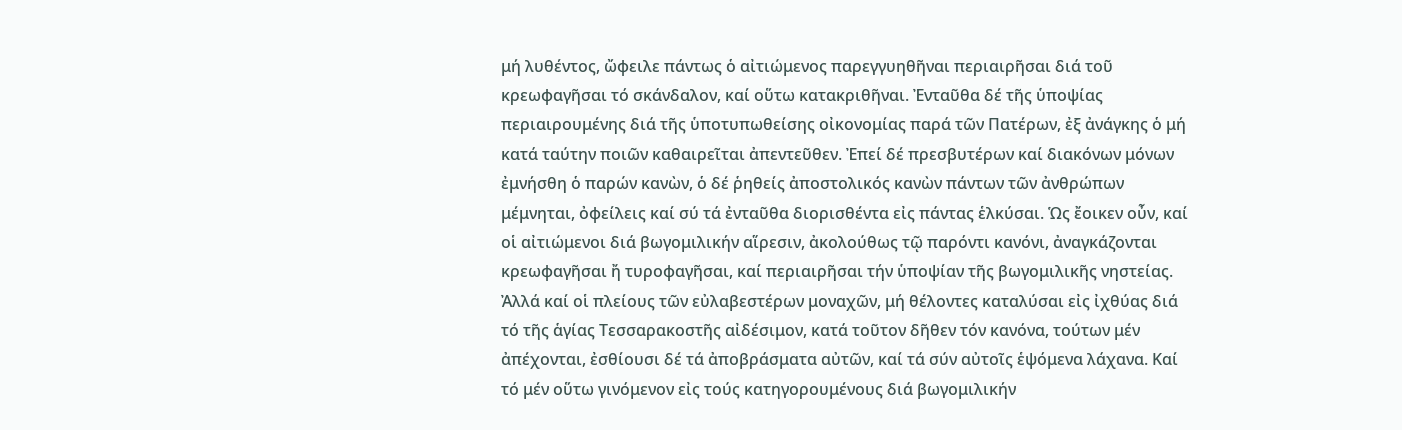μή λυθέντος, ὤφειλε πάντως ὁ αἰτιώμενος παρεγγυηθῆναι περιαιρῆσαι διά τοῦ κρεωφαγῆσαι τό σκάνδαλον, καί οὕτω κατακριθῆναι. Ἐνταῦθα δέ τῆς ὑποψίας περιαιρουμένης διά τῆς ὑποτυπωθείσης οἰκονομίας παρά τῶν Πατέρων, ἐξ ἀνάγκης ὁ μή κατά ταύτην ποιῶν καθαιρεῖται ἀπεντεῦθεν. Ἐπεί δέ πρεσβυτέρων καί διακόνων μόνων ἐμνήσθη ὁ παρών κανὼν, ὁ δέ ῥηθείς ἀποστολικός κανὼν πάντων τῶν ἀνθρώπων μέμνηται, ὀφείλεις καί σύ τά ἐνταῦθα διορισθέντα εἰς πάντας ἑλκύσαι. Ὡς ἔοικεν οὖν, καί οἱ αἰτιώμενοι διά βωγομιλικήν αἵρεσιν, ἀκολούθως τῷ παρόντι κανόνι, ἀναγκάζονται κρεωφαγῆσαι ἤ τυροφαγῆσαι, καί περιαιρῆσαι τήν ὑποψίαν τῆς βωγομιλικῆς νηστείας. Ἀλλά καί οἱ πλείους τῶν εὐλαβεστέρων μοναχῶν, μή θέλοντες καταλύσαι εἰς ἰχθύας διά τό τῆς ἁγίας Τεσσαρακοστῆς αἰδέσιμον, κατά τοῦτον δῆθεν τόν κανόνα, τούτων μέν ἀπέχονται, ἐσθίουσι δέ τά ἀποβράσματα αὐτῶν, καί τά σύν αὐτοῖς ἑψόμενα λάχανα. Καί τό μέν οὕτω γινόμενον εἰς τούς κατηγορουμένους διά βωγομιλικήν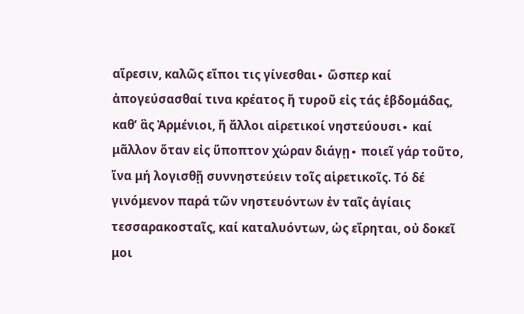αἵρεσιν, καλῶς εἴποι τις γίνεσθαι∙ ὥσπερ καί ἀπογεύσασθαί τινα κρέατος ἤ τυροῦ εἰς τάς ἑβδομάδας, καθ’ ἃς Ἀρμένιοι, ἤ ἄλλοι αἱρετικοί νηστεύουσι∙ καί μᾶλλον ὅταν εἰς ὕποπτον χώραν διάγῃ∙ ποιεῖ γάρ τοῦτο, ἵνα μή λογισθῇ συννηστεύειν τοῖς αἱρετικοῖς. Τό δέ γινόμενον παρά τῶν νηστευόντων ἐν ταῖς ἁγίαις τεσσαρακοσταῖς, καί καταλυόντων, ὡς εἴρηται, οὐ δοκεῖ μοι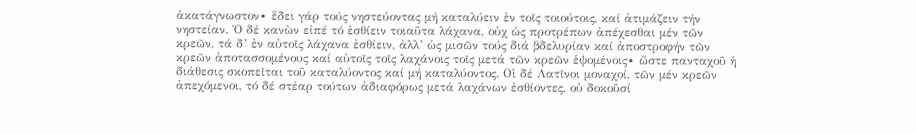ἀκατάγνωστον∙ ἕδει γάρ τούς νηστεύοντας μή καταλύειν ἐν τοῖς τοιούτοις, καί ἀτιμάζειν τήν νηστείαν. Ὁ δέ κανὼν εἰπέ τό ἐσθίειν τοιαῦτα λάχανα, οὐχ ὡς προτρέπων ἀπέχεσθαι μέν τῶν κρεῶν, τά δ’ ἐν αὐτοῖς λάχανα ἐσθίειν, ἀλλ’ ὡς μισῶν τούς διά βδελυρίαν καί ἀποστροφήν τῶν κρεῶν ἀποτασσομένους καί αὐτοῖς τοῖς λαχάνοις τοῖς μετά τῶν κρεῶν ἑψομένοις∙ ὥστε πανταχοῦ ἡ διάθεσις σκοπεῖται τοῦ καταλύοντος καί μή καταλύοντος. Οἱ δέ Λατῖνοι μοναχοί, τῶν μέν κρεῶν ἀπεχόμενοι, τό δέ στέαρ τούτων ἀδιαφόρως μετά λαχάνων ἐσθίοντες, οὐ δοκοῦσί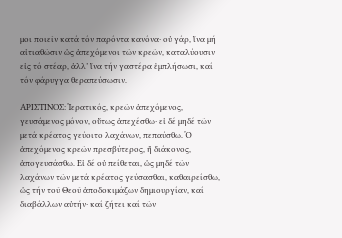μοι ποιεῖν κατά τόν παρόντα κανόνα∙ οὐ γάρ, ἵνα μή αἰτιαθῶσιν ὡς ἀπεχόμενοι τῶν κρεῶν, καταλύουσιν εἰς τό στέαρ, ἀλλ’ ἵνα τήν γαστέρα ἐμπλήσωσι, καί τόν φάρυγγα θεραπεύσωσιν.

ΑΡΙΣΤΙΝΟΣ: Ἱερατικός, κρεῶν ἀπεχόμενος, γευσάμενος μόνον, οὕτως ἀπεχέσθω∙ εἰ δέ μηδέ τῶν μετά κρέατος γεύοιτο λαχάνων, πεπαύσθω. Ὁ ἀπεχόμενος κρεῶν πρεσβύτερος, ἤ διάκονος, ἀπογευσάσθω. Εἰ δέ οὐ πείθεται, ὡς μηδέ τῶν λαχάνων τῶν μετά κρέατος γεύσασθαι, καθαιρείσθω, ὡς τήν τοῦ Θεοῦ ἀποδοκιμάζων δημιουργίαν, καί διαβάλλων αὐτήν∙ καί ζήτει καί τῶν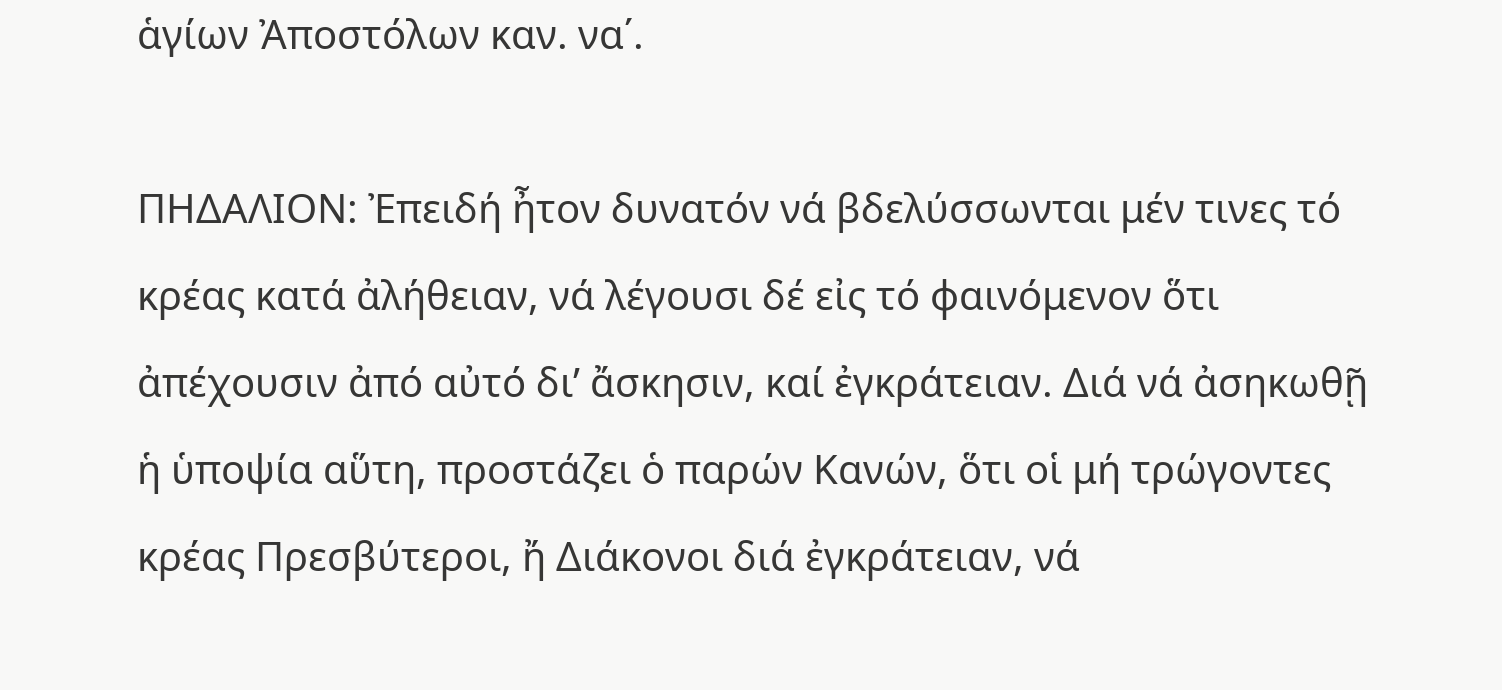ἁγίων Ἀποστόλων καν. να΄.

ΠΗΔΑΛΙΟΝ: Ἐπειδή ἦτον δυνατόν νά βδελύσσωνται μέν τινες τό κρέας κατά ἀλήθειαν, νά λέγουσι δέ εἰς τό φαινόμενον ὅτι ἀπέχουσιν ἀπό αὐτό δι’ ἄσκησιν, καί ἐγκράτειαν. Διά νά ἀσηκωθῇ ἡ ὑποψία αὕτη, προστάζει ὁ παρών Κανών, ὅτι οἱ μή τρώγοντες κρέας Πρεσβύτεροι, ἤ Διάκονοι διά ἐγκράτειαν, νά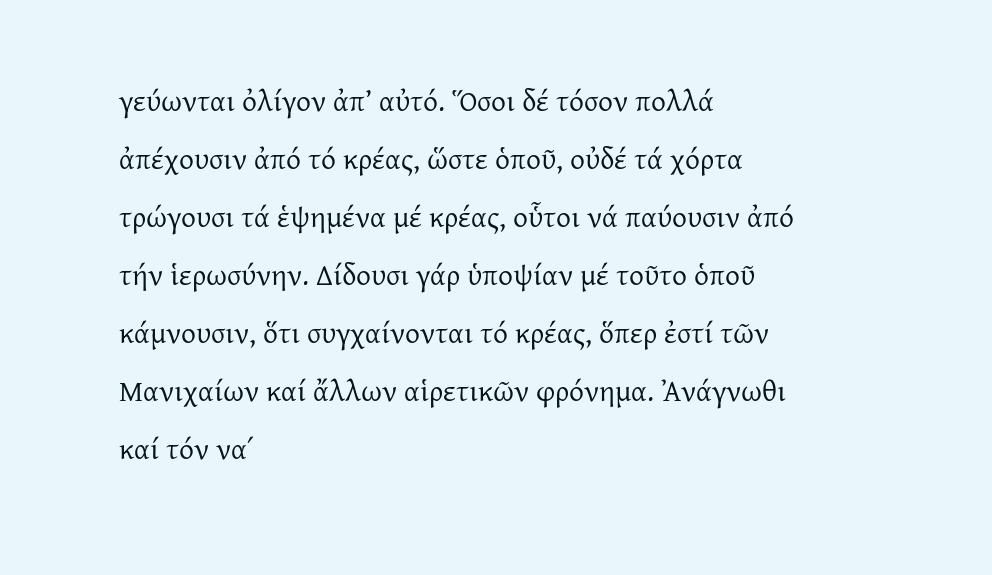γεύωνται ὀλίγον ἀπ’ αὐτό. Ὅσοι δέ τόσον πολλά ἀπέχουσιν ἀπό τό κρέας, ὥστε ὁποῦ, οὐδέ τά χόρτα τρώγουσι τά ἑψημένα μέ κρέας, οὗτοι νά παύουσιν ἀπό τήν ἱερωσύνην. Δίδουσι γάρ ὑποψίαν μέ τοῦτο ὁποῦ κάμνουσιν, ὅτι συγχαίνονται τό κρέας, ὅπερ ἐστί τῶν Μανιχαίων καί ἄλλων αἱρετικῶν φρόνημα. Ἀνάγνωθι καί τόν να΄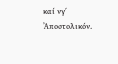καί νγ΄ Ἀποστολικόν.